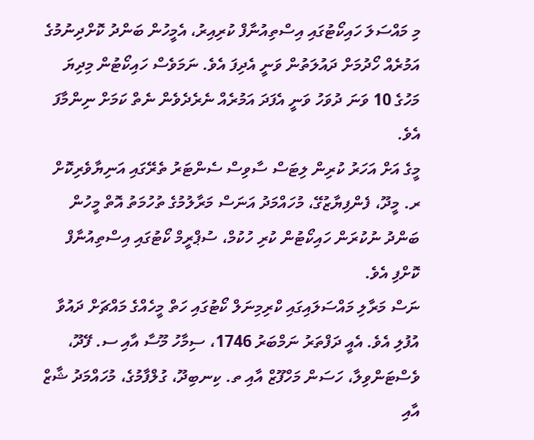މި މައްސަލަ ހައިކޯޓުގައި އިސްތިއުނާފް ކުރިއިރު، އެމީހުން ބަންދު ކޮށްދިނުމުގެ އަމުރެއް ހޯދުމަށް ދައުލަތުން ވަނީ އެދިފަ އެވެ. ނަމަވެސް ހައިކޯޓުން މިދިޔަ މަހުގެ 10 ވަނަ ދުވަހު ވަނީ އެފަދަ އަމުރެއް ނެރެދެވެން ނެތް ކަމަށް ނިންމާފަ އެވެ.
މީގެ އަށް އަހަރު ކުރިން ލިޓަސް ސާވިސް ސެންޓަރު ތެރޭގައި އަނިޔާވެރިކޮށް ރ. މީދޫ، ފެންފިޔާޒުގޭ، މުހައްމަދު އަނަސް މަރާލުމުގެ ތުހުމަތު އޮތް މީހުން ބަންދު ނުކުރަން ހައިކޯޓުން ކުރި ހުކުމް، ސުޕްރީމް ކޯޓުގައި އިސްތިއުނާފް ކޮށްފި އެވެ.
ނަސް މަރާލި މައްސަލައިގައި ކްރިމިނަލް ކޯޓުގައި ހަތް މީހެއްގެ މައްޗަށް ދައުވާ އުފުލި އެވެ. އެއީ ދަފްތަރު ނަމްބަރު 1746، ސިމާހު މޫސާ އާއި ސ. ފޭދޫ، ވެސްޓަންވިލާ، ހަސަން މަހްފޫޒް އާއި ތ. ކިނބިދޫ، ގުލްފާމުގެ، މުހައްމަދު ޝާޒް އާއި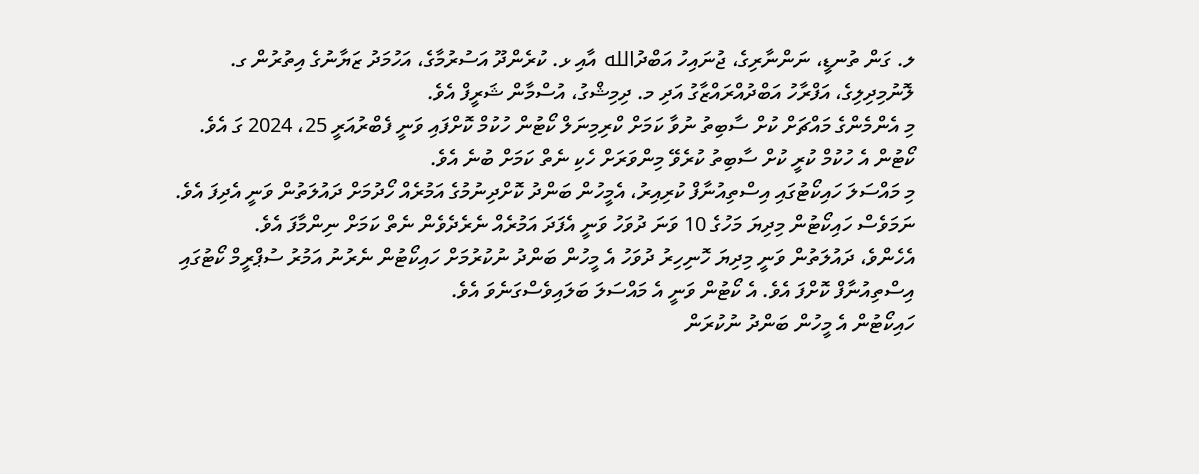ލ. ގަން ތުނޑީ، ނަންނާރިގެ، ޖުނައިހު އަބްދުالله އާއި ޅ. ކުރެންދޫ އަސުރުމާގެ، އަހުމަދު ޒަޔާނުގެ އިތުރުން ގ. ލޮނުމިދިލިގެ، އަފްރާހު އަބްދުއްރައްޒާގު އަދި މ. ދިމިޝްގު، އުސްމާން ޝަރީފް އެވެ.
މި އެންމެންގެ މައްޗަށް ކުށް ސާބިތު ނުވާ ކަމަށް ކްރިމިނަލް ކޯޓުން ހުކުމް ކޮށްފައި ވަނީ ފެބްރުއަރީ 25، 2024 ގަ އެވެ. ކޯޓުން އެ ހުކުމް ކުރީ ކުށް ސާބިތު ކުރެވޭ މިންވަރަށް ހެކި ނެތް ކަމަށް ބުނެ އެވެ.
މި މައްސަލަ ހައިކޯޓުގައި އިސްތިއުނާފް ކުރިއިރު، އެމީހުން ބަންދު ކޮށްދިނުމުގެ އަމުރެއް ހޯދުމަށް ދައުލަތުން ވަނީ އެދިފަ އެވެ. ނަމަވެސް ހައިކޯޓުން މިދިޔަ މަހުގެ 10 ވަނަ ދުވަހު ވަނީ އެފަދަ އަމުރެއް ނެރެދެވެން ނެތް ކަމަށް ނިންމާފަ އެވެ.
އެހެންވެ، ދައުލަތުން ވަނީ މިދިޔަ ހޮނިހިރު ދުވަހު އެ މީހުން ބަންދު ނުކުރުމަށް ހައިކޯޓުން ނެރުނު އަމުރު ސުޕްރީމް ކޯޓުގައި އިސްތިއުނާފް ކޮށްފަ އެވެ. އެ ކޯޓުން ވަނީ އެ މައްސަލަ ބަލައިވެސްގަނެވަ އެވެ.
ހައިކޯޓުން އެ މީހުން ބަންދު ނުކުރަން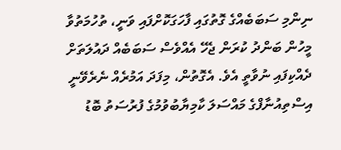ނިންމި ސަބަބެއްގެ ގޮތުގައި ފާހަގަކޮށްފައި ވަނީ، ތުހުމަތުވާ މީހުން ބަންދު ކުރަން ޖެހޭ އެއްވެސް ސަބަބެއް ދައުލަތަށް ދެއްކިފައި ނުވާތީ އެވެ. އެގޮތުން، މިފަދަ އަމުރެއް ނެރެވޭނީ އިސްތިއުނާފްގެ މައްސަލަ ކާމިޔާބުވުމުގެ ފުރުސަތު ބޮޑު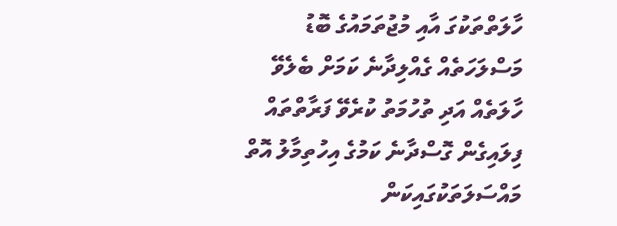ހާލަތްތަކުގަ އާއި މުޖުތަމައުގެ ބޮޑު މަސްލަހަތެއް ގެއްލިދާނެ ކަމަށް ބެލެވޭ ހާލަތެއް އަދި ތުހުމަތު ކުރެވޭ ފަރާތްތައް ފިލައިގެން ގޮސްދާނެ ކަމުގެ އިހުތިމާލު އޮތް މައްސަލަތަކުގައިކަން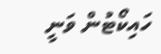ހައިކޯޓުން ވަނީ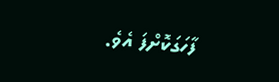ފާހަގަކޮށްފަ އެވެ.